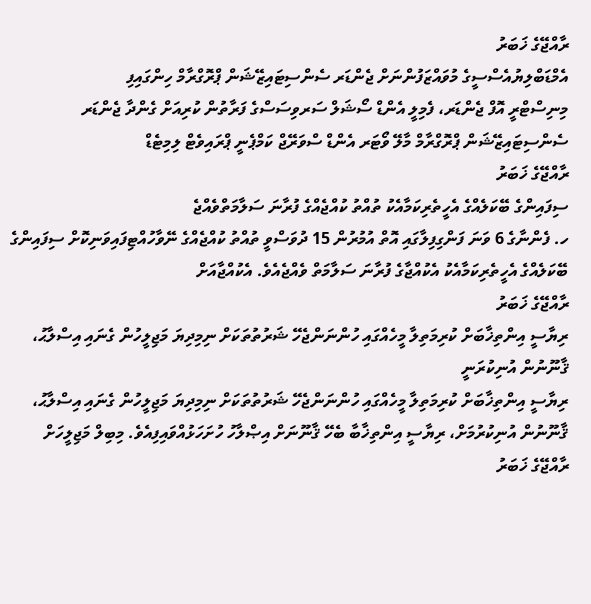ރާއްޖޭގެ ޚަބަރު
އެމްޑަބްލިޔުއެސްސީގެ މުވައްޒަފުންނަށް ޖެންޑަރ ސެންސިޓައިޒޭޝަން ޕްރޮގްރާމް ހިންގައިފި
މިނިސްޓްރީ އޮފް ޖެންޑަރ، ފެމިލީ އެންޑް ސޯޝަލް ސަރވިސަސްގެ ފަރާތުން ކުރިއަށް ގެންދާ ޖެންޑަރ ސެންސިޓައިޒޭޝަން ޕްރޮގްރާމް މާލޭ ވޯޓަރ އެންޑް ސްވަރޭޖް ކަމްޕެނީ ޕްރައިވެޓް ލިމިޓެޑް
ރާއްޖޭގެ ޚަބަރު
ސިފައިންގެ ބޭކަލެއްގެ އެހީތެރިކަމާއެކު ތުއްތު ކުއްޖެއްގެ ފުރާނަ ސަލާމަތްވެއްޖެ
ހ. ފެންނާގެ 6 ވަނަ ފަންގިފިލާގައި އޮތް އުމުރުން 15 ދުވަސްވީ ތުއްތު ކުއްޖެއްގެ ނޭވާހުއްޓިފައިވަނިކޮށް ސިފައިންގެ ބޭކަލެއްގެ އެހީތެރިކަމާއެކު އެކުއްޖާގެ ފުރާނަ ސަލާމަތް ވެއްޖެއެވެ. އެކުއްޖާއަށް
ރާއްޖޭގެ ޚަބަރު
ރިޔާސީ އިންތިޚާބަށް ކުރިމަތިލާ މީހެއްގައި ހުންނަންޖެހޭ ޝަރުތުތަކަށް ނިމިދިޔަ މަޖިލީހުން ގެނައި އިސްލާޙު، ޤާނޫނުން އުނިކުރަނީ
ރިޔާސީ އިންތިޚާބަށް ކުރިމަތިލާ މީހެއްގައި ހުންނަންޖެހޭ ޝަރުތުތަކަށް ނިމިދިޔަ މަޖިލީހުން ގެނައި އިސްލާޙު، ޤާނޫނުން އުނިކުރުމަށް، ރިޔާސީ އިންތިޚާބާ ބެހޭ ޤާނޫނަށް އިޞްލާހު ހުށަހަޅުއްވައިފިއެވެ. މިބިލް މަޖިލީހަށް
ރާއްޖޭގެ ޚަބަރު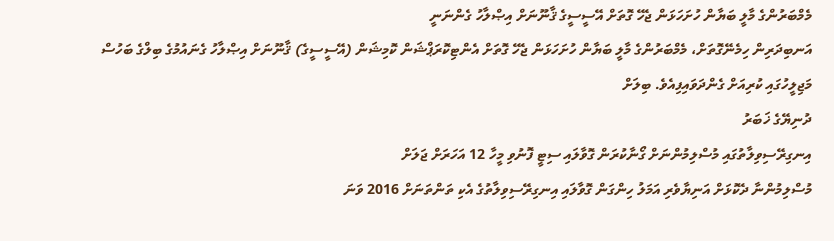މެމްބަރުންގެ މާލީ ބަޔާން ހުށަހަޅަން ޖެހޭ ގޮތަށް އޭސީސީގެ ޤާނޫނަށް އިޞްލާހު ގެންނަނީ
އަނބިދަރިން ހިމެނޭގޮތަށް، މެމްބަރުންގެ މާލީ ބަޔާން ހުށަހަޅަން ޖެހޭ ގޮތަށް އެންޓިކޮރަޕްޝަން ކޮމިޝަން (އޭސީސީގެ) ޤާނޫނަށް އިޞްލާހު ގެނައުމުގެ ބިލްގެ ބަހުސް މަޖިލީހުގައި ކުރިއަށް ގެންދަވައިފިއެވެ. ބިލަށް
ދުނިޔޭގެ ޚަބަރު
އިނގިރޭސިވިލާތުގައި މުސްލިމުންނަށް ގޯނާކުރަން ގޮވާލައި ސިޓީ ފޮނުވި މީހާ 12 އަހަރަށް ޖަލަށް
މުސްލިމުންނާ ދެކޮޅަށް އަނިޔާވެރި އަމަލު ހިންގަން ގޮވާލައި އިނގިރޭސިވިލާތުގެ އެކި ތަންތަނަށް 2016 ވަނަ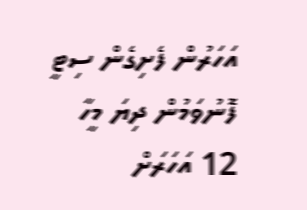އަހަރުން ފެށިގެން ސިޓީ ފޮނުވަމުން ދިޔަ މީހާ 12 އަހަރަށް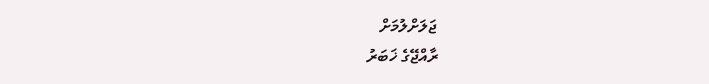ޖަލަށްލުމަށް
ރާއްޖޭގެ ޚަބަރު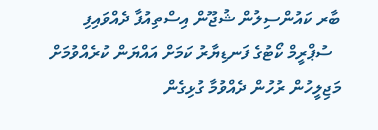ބާރ ކައުންސިލުން ޝުޖޫން އިސްތިއުފާ ދެއްވައިފި
  ސުޕްރީމް ކޯޓުގެ ފަނޑިޔާރު ކަމަށް އައްޔަން ކުރެއްވުމަށް މަޖިލީހުން ރުހުން ދެއްވުމާ ގުޅިގެން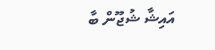އައިޝާ ޝުޖޫން ބާ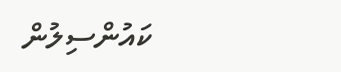ކައުންސިލުން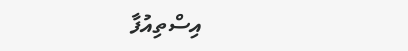އިސްތިއުފާ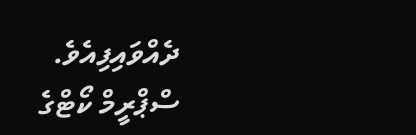ދެއްވައިފިއެވެ. ސްޕްރީމް ކޯޓްގެ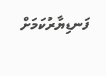ފަނޑިޔާރުކަމަށް